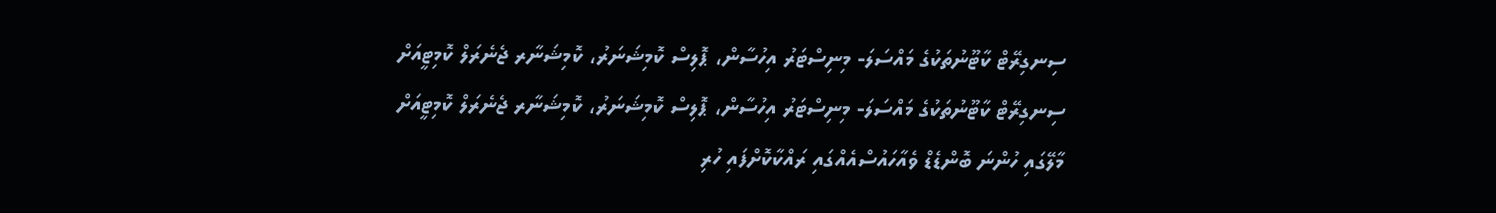ސިނގިރޭޓް ކާޓޫނުތަކުގެ މައްސަލަ- މިނިސްޓަރު އިހުސާން، ޕޮލިސް ކޮމިޝަނަރު، ކޮމިޝަނާރ ޖެނެރަލް ކޮމިޓީއަށް
ސިނގިރޭޓް ކާޓޫނުތަކުގެ މައްސަލަ- މިނިސްޓަރު އިހުސާން، ޕޮލިސް ކޮމިޝަނަރު، ކޮމިޝަނާރ ޖެނެރަލް ކޮމިޓީއަށް
މާލޭގައި ހުންނަ ބޮންޑެޑް ވެއާހައުސްއެއްގައި ރައްކާކޮށްފައި ހުރި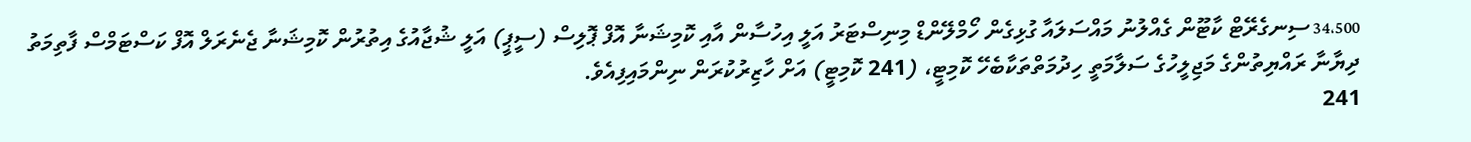34،500 ސިނގެރޭޓް ކާޓޫން ގެއްލުނު މައްސަލައާ ގުޅިގެން ހޯމްލޭންޑް މިނިސްޓަރު އަލީ އިހުސާން އާއި ކޮމިޝަނާ އޮފް ޕޮލިސް (ސީޕީ) އަލީ ޝުޖާއުގެ އިތުރުން ކޮމިޝަނާ ޖެނެރަލް އޮފް ކަސްޓަމްސް ފާތިމަތު ދިޔާނާ ރައްޔިތުންގެ މަޖިލީހުގެ ސަލާމަތީ ހިދުމަތްތަކާބެހޭ ކޮމިޓީ، (241 ކޮމިޓީ) އަށް ހާޒިރުކުރަން ނިންމައިފިއެވެ.
241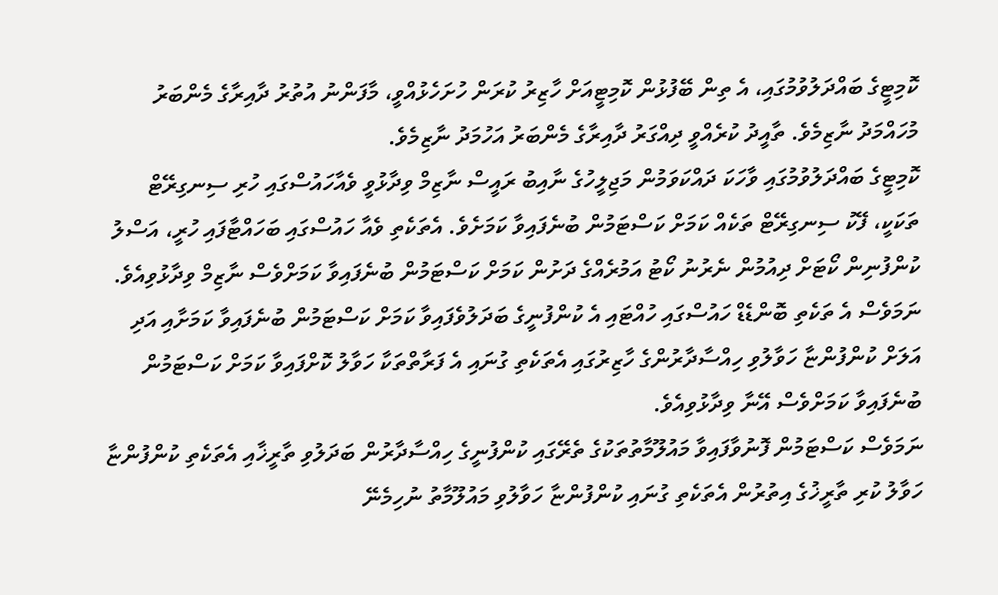ކޮމިޓީގެ ބައްދަލުވުމުގައި، އެ ތިން ބޭފުޅުން ކޮމިޓީއަށް ހާޒިރު ކުރަން ހުށަހެޅުއްވީ، މާފަންނު އުތުރު ދާއިރާގެ މެންބަރު މުހައްމަދު ނާޒިމެވެ. ތާއީދު ކުރެއްވީ ދިއްގަރު ދާއިރާގެ މެންބަރު އަހުމަދު ނާޒިމެވެ.
ކޮމިޓީގެ ބައްދަލުވުމުގައި ވާހަކަ ދައްކަވަމުން މަޖިލީހުގެ ނާއިބު ރައީސް ނާޒިމް ވިދާޅުވީ ވެއާހައުސްގައި ހުރި ސިނގިރޭޓް ތަކަކީ، ފޭކު ސިނގިރޭޓް ތަކެއް ކަމަށް ކަސްޓަމުން ބުނެފައިވާ ކަމަށެވެ. އެތަކެތި ވެއާ ހައުސްގައި ބަހައްޓާފައި ހުރީ، އަސްލު ކުންފުނިން ކޯޓަށް ދިއުމުން ނެރުނު ކޯޓު އަމުރެއްގެ ދަށުން ކަމަށް ކަސްޓަމުން ބުނެފައިވާ ކަމަށްވެސް ނާޒިމް ވިދާޅުވިއެވެ.
ނަމަވެސް އެ ތަކެތި ބޮންޑެޑް ހައުސްގައި ހުއްޓައި އެ ކުންފުނީގެ ބަދަލުވެފައިވާ ކަމަށް ކަސްޓަމުން ބުނެފައިވާ ކަމަށާއި އަދި އަލަށް ކުންފުންޏާ ހަވާލުވި ހިއްސާދާރުންގެ ހާޒިރުގައި އެތަކެތި ގުނައި އެ ފަރާތްތަކާ ހަވާލު ކޮށްފައިވާ ކަމަށް ކަސްޓަމުން ބުނެފައިވާ ކަމަށްވެސް އޭނާ ވިދާޅުވިއެވެ.
ނަމަވެސް ކަސްޓަމުން ފޮނުވާފައިވާ މައުލޫމާތުތަކުގެ ތެރޭގައި ކުންފުނީގެ ހިއްސާދާރުން ބަދަލުވި ތާރީޚާއި އެތަކެތި ކުންފުންޏާ ހަވާލު ކުރި ތާރީޚުގެ އިތުރުން އެތަކެތި ގުނައި ކުންފުންޏާ ހަވާލުވި މައުލޫމާތު ނުހިމެނޭ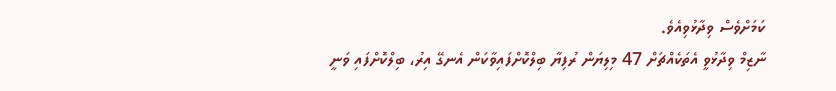ކަމަށްވެސް ވިދާޅުވިއެވެ.
ނާޒިމް ވިދާޅުވީ އެތަކެއްޗަށް 47 މިލިޔަން ރުފިޔާ ބިލްކޮށްފައިވާކަން އެނގޭ އިރު، ބިލްކޮށްފައި ވަނީ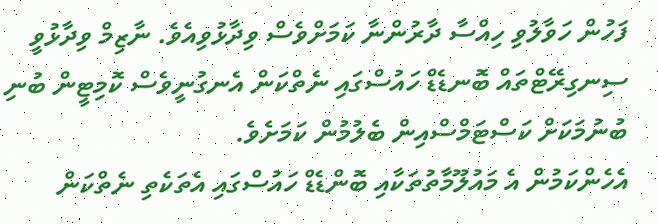ފަހުން ހަވާލުވި ހިއްސާ ދާރުންނާ ކަމަށްވެސް ވިދާޅުވިއެވެ. ނާޒިމް ވިދާޅުވީ ސިނގިރޭޓްތައް ބޮނޑެޑް ހައުސްގައި ނެތްކަން އެނގުނީވެސް ކޮމިޓީން ބުނި ބުނުމަކަށް ކަސްޓަމްސްއިން ބެލުމުން ކަމަށެވެ.
އެހެންކަމުން އެ މައުލޫމާތުތަކާއި ބޮންޑެޑް ހައުސްގައި އެތަކެތި ނެތްކަން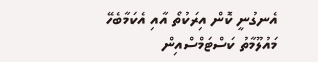އެނގުނީ ކޮން އިރަކުތޯ އާއި އެކަމާބެހޭ މައުލޫމާތު ކަސްޓަމްސްއިން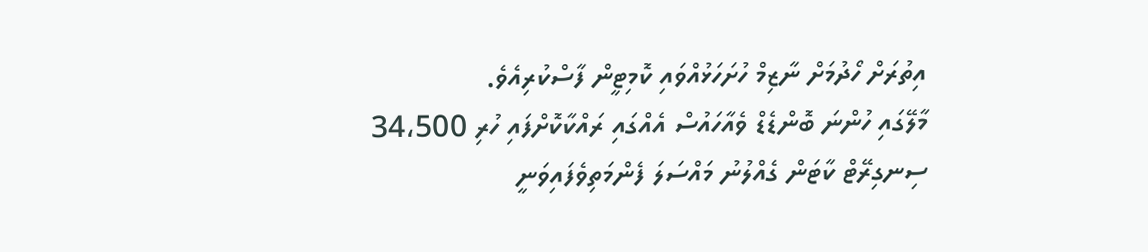އިތުރަށް ހޯދުމަށް ނާޒިމް ހުށަހަޅުއްވައި ކޮމިޓީން ފާސްކުރިއެވެ.
މާލޭގައި ހުންނަ ބޮންޑެޑް ވެއާހައުސް އެއްގައި ރައްކާކޮށްފައި ހުރި 34،500 ސިނގިރޭޓް ކާޓަން ގެއްލުނު މައްސަލަ ފެންމަތިވެފައިވަނީ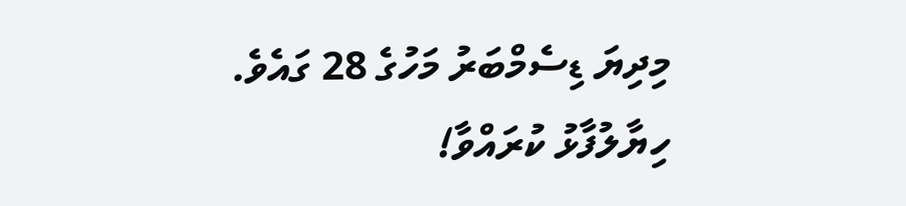މިދިޔަ ޑިސެމްބަރު މަހުގެ 28 ގައެވެ.
ހިޔާލުފާޅު ކުރައްވާ!